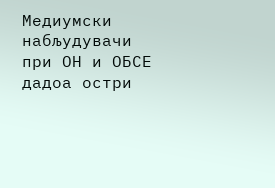Медиумски набљудувачи при ОН и ОБСЕ дадоа остри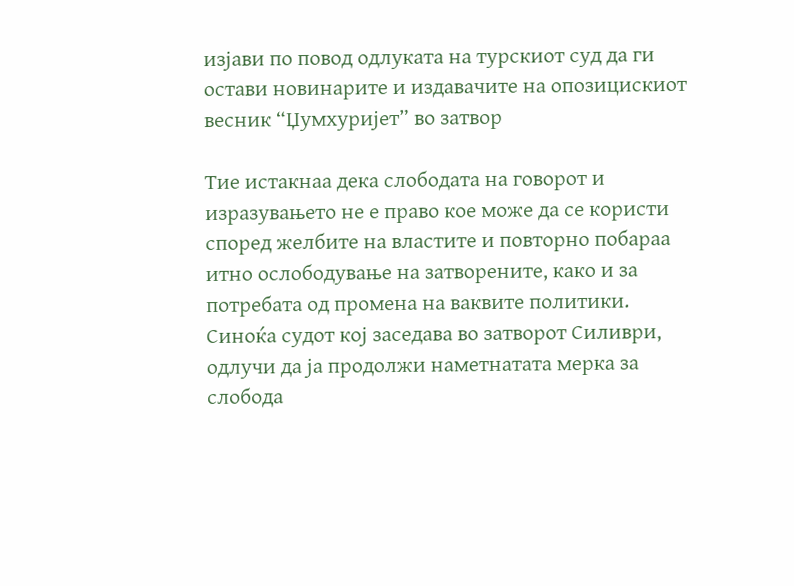изјави по повод одлуката на турскиот суд да ги остави новинарите и издавачите на опозицискиот весник “Џумхуријет” во затвор

Тие истакнаа дека слободата на говорот и изразувањето не е право кое може да се користи според желбите на властите и повторно побараа итно ослободување на затворените, како и за потребата од промена на ваквите политики. Синоќа судот кој заседава во затворот Силиври, одлучи да ја продолжи наметнатата мерка за слобода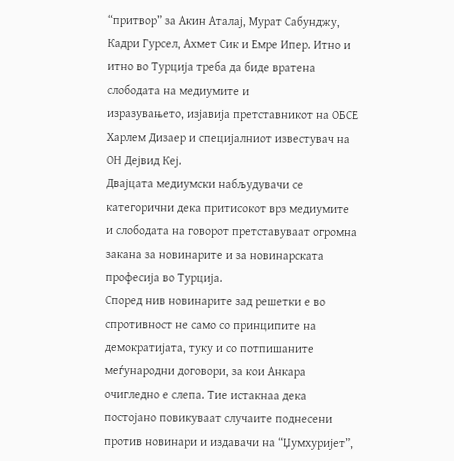“притвор” за Акин Аталај, Мурат Сабунджу, Кадри Гурсел, Ахмет Сик и Емре Ипер. Итно и итно во Турција треба да биде вратена слободата на медиумите и
изразувањето, изјавија претставникот на ОБСЕ Харлем Дизаер и специјалниот известувач на ОН Дејвид Кеј.
Двајцата медиумски набљудувачи се категорични дека притисокот врз медиумите и слободата на говорот претставуваат огромна закана за новинарите и за новинарската професија во Турција.
Според нив новинарите зад решетки е во спротивност не само со принципите на демократијата, туку и со потпишаните меѓународни договори, за кои Анкара очигледно е слепа. Тие истакнаа дека постојано повикуваат случаите поднесени против новинари и издавачи на “Џумхуријет”,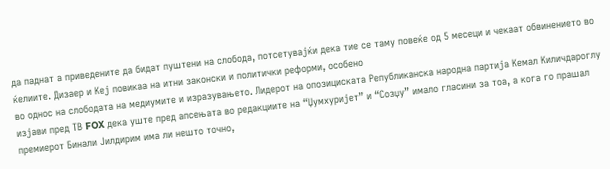да паднат а приведените да бидат пуштени на слобода, потсетувајќи дека тие се таму повеќе од 5 месеци и чекаат обвинението во ќелиите. Дизаер и Кеј повикаа на итни законски и политички реформи, особено
во однос на слободата на медиумите и изразувањето. Лидерот на опозициската Републиканска народна партија Кемал Киличдароглу изјави пред ТВ FOX дека уште пред апсењата во редакциите на “Џумхуријет” и “Созџу” имало гласини за тоа, а кога го прашал премиерот Бинали Јилдирим има ли нешто точно,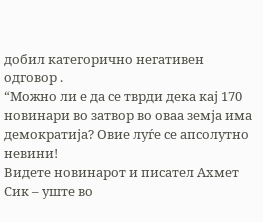добил категорично негативен одговор .
“Можно ли е да се тврди дека кај 170 новинари во затвор во оваа земја има демократија? Овие луѓе се апсолутно невини!
Видете новинарот и писател Ахмет Сик – уште во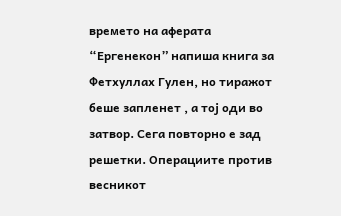времето на аферата “Ергенекон” напиша книга за Фетхуллах Гулен, но тиражот беше запленет , а тој оди во затвор. Сега повторно е зад решетки. Операциите против весникот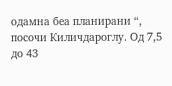одамна беа планирани “, посочи Киличдароглу. Од 7,5 до 43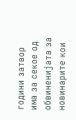години затвор има за секое од обвиненијата за новинарите кои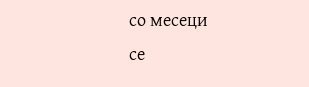со месеци
се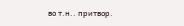во т.н.. притвор.